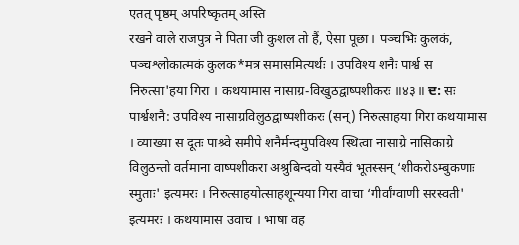एतत् पृष्ठम् अपरिष्कृतम् अस्ति
रखने वाले राजपुत्र ने पिता जी कुशल तो हैं, ऐसा पूछा। पञ्चभिः कुलकं, पञ्चश्लोकात्मकं कुलक*मत्र समासमित्यर्थः । उपविश्य शनैः पार्श्व स निरुत्सा'हया गिरा । कथयामास नासाग्र-विखुठद्वाष्पशीकरः ॥४३॥ ਦ: सः पार्श्वशनै: उपविश्य नासाग्रविलुठद्वाष्पशीकरः (सन्) निरुत्साहया गिरा कथयामास । व्याख्या स दूतः पाश्र्वे समीपे शनैर्मन्दमुपविश्य स्थित्वा नासाग्रे नासिकाग्रे विलुठन्तो वर्तमाना वाष्पशीकरा अश्रुबिन्दवो यस्यैवं भूतस्सन् ‘शीकरोऽम्बुकणाः स्मुताः' इत्यमरः । निरुत्साहयोत्साहशून्यया गिरा वाचा ‘गीर्वांग्वाणी सरस्वती' इत्यमरः । कथयामास उवाच । भाषा वह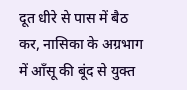दूत धीरे से पास में बैठ कर, नासिका के अग्रभाग में आँसू की बूंद से युक्त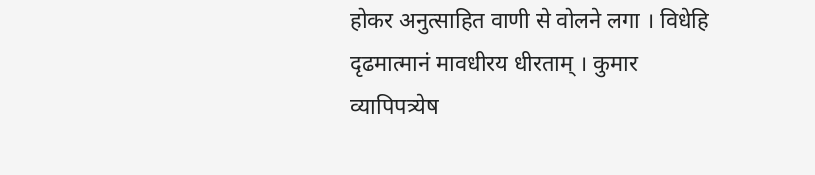होकर अनुत्साहित वाणी से वोलने लगा । विधेहि दृढमात्मानं मावधीरय धीरताम् । कुमार व्यापिपत्र्येष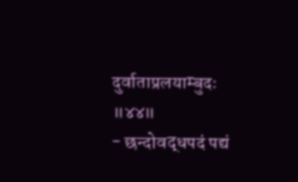दुर्वाताप्रलयाम्बुदः ॥४४॥
- छन्दोवद्धपदं पद्यं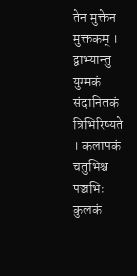तेन मुक्तेन मुक्तकम् । द्वाभ्यान्तु युग्मकं संदानितकं त्रिभिरिष्यते । कलापकं चतुभिश्च पञ्चभिः कुलकं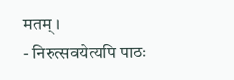मतम् ।
- निरुत्सवयेत्यपि पाठः